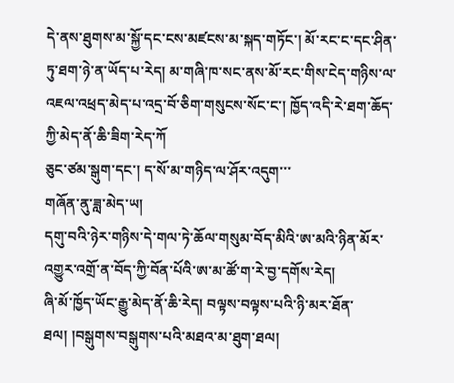དེ་ནས་ཐུགས་མ་སྐྱོ་དང་ངས་མཛངས་མ་སྐད་གཏོང་། མོ་རང་ང་དང་ཤིན་ཏུ་ཐག་ཉེ་ན་ཡོད་པ་རེད། མ་གཞི་ཁ་སང་ནས་མོ་རང་གིས་ངེད་གཉིས་ལ་འཇལ་འཕྲད་མེད་པ་འདྲ་བོ་ཅིག་གསུངས་སོང་ང་། ཁྱོད་འདི་རེ་ཐག་ཆོད་ཀྱི་མེད་ནོ་ཆི་ཟིག་རེད་ཀོ
ཅུང་ཙམ་སྒུག་དང་། ད་སོ་མ་གཉིད་ལ་ཤོར་འདུག་་་
གཞོན་ནུ་ཟླ་མེད་ཡ།
དགུ་བའི་ཉེར་གཉིས་དེ་གལ་ཏེ་ཆོལ་གསུམ་བོད་མིའི་ཨ་མའི་ཉིན་མོར་འགྱུར་འགྲོ་ན་བོད་ཀྱི་བོན་པོའི་ཨ་མ་ཚོ་ག་རེ་བྱ་དགོས་རེད།
ཞི་མོ་ཁྱོད་ཡོང་རྒྱུ་མེད་ནོ་ཆི་རེད། བལྟས་བལྟས་པའི་ཉི་མར་ཐོན་ཐལ། །བསྒུགས་བསྒུགས་པའི་མཐའ་མ་ཐུག་ཐལ།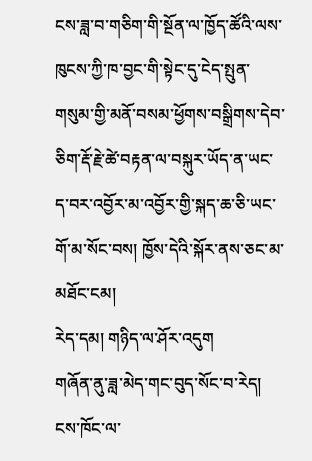ངས་ཟླ་བ་གཅིག་གི་སྔོན་ལ་ཁྱོད་ཚོའི་ལས་ཁུངས་ཀྱི་ཁ་བྱང་གི་སྟེང་དུ་ངེད་སྤུན་གསུམ་གྱི་མནོ་བསམ་ཕྱོགས་བསྒྲིགས་དེབ་ཅིག་རྡོ་རྗེ་ཚེ་བརྟན་ལ་བསྐུར་ཡོད་ན་ཡང་ད་བར་འབྱོར་མ་འབྱོར་གྱི་སྐད་ཆ་ཅི་ཡང་གོ་མ་སོང་བས། ཁྱོས་དེའི་སྐོར་ནས་ཅང་མ་མཐོང་ངམ།
རེད་དམ། གཉིད་ལ་ཤོར་འདུག
གཞོན་ནུ་ཟླ་མེད་གང་བུད་སོང་བ་རེད། ངས་ཁོང་ལ་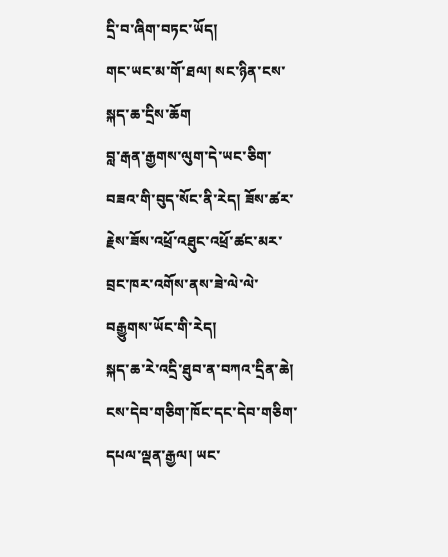དྲི་བ་ཞིག་བཏང་ཡོད།
གང་ཡང་མ་གོ་ཐལ། སང་ཉིན་ངས་སྐད་ཆ་དྲིས་ཆོག
བླ་རྒན་རྒྱགས་ལུག་དེ་ཡང་ཅིག་བཟའ་གི་བུད་སོང་ནི་རེད། ཟོས་ཚར་རྗེས་ཟོས་འཕྲོ་འཐུང་འཕྲོ་ཚང་མར་བྲང་ཁར་འགོས་ནས་ཟེ་ལེ་ལེ་བརྒྱུགས་ཡོང་གི་རེད།
སྐད་ཆ་རེ་འདྲི་ཐུབ་ན་བཀའ་དྲིན་ཆེ། ངས་དེབ་གཅིག་ཁོང་དང་དེབ་གཅིག་དཔལ་ལྡན་རྒྱལ། ཡང་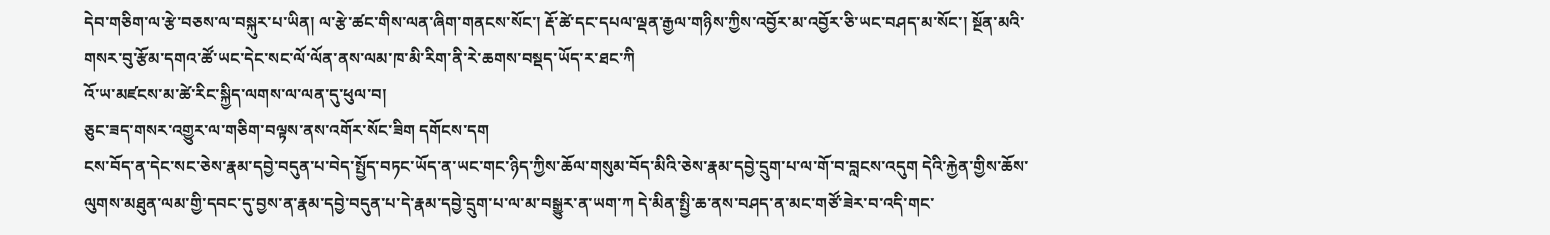དེབ་གཅིག་ལ་རྩེ་བཅས་ལ་བསྐུར་པ་ཡིན། ལ་རྩེ་ཚང་གིས་ལན་ཞིག་གནངས་སོང་། རྡོ་ཚེ་དང་དཔལ་ལྡན་རྒྱལ་གཉིས་ཀྱིས་འབྱོར་མ་འབྱོར་ཅི་ཡང་བཤད་མ་སོང་། སྔོན་མའི་གསར་བུ་རྩོམ་དགའ་ཚོ་ཡང་དེང་སང་ལོ་ལོན་ནས་ལམ་ཁ་མི་རིག་ནི་རེ་ཆགས་བསྡད་ཡོད་ར་ཐང་ཀི
འོ་ཡ་མཛངས་མ་ཚེ་རིང་སྐྱིད་ལགས་ལ་ལན་དུ་ཕུལ་བ།
ཅུང་ཟད་གསར་འགྱུར་ལ་གཅིག་བལྟས་ནས་འགོར་སོང་ཟིག དགོངས་དག
ངས་བོད་ན་དེང་སང་ཅེས་རྣམ་དབྱེ་བདུན་པ་བེད་སྤྱོད་བཏང་ཡོད་ན་ཡང་གང་ཉིད་ཀྱིས་ཆོལ་གསུམ་བོད་མིའི་ཅེས་རྣམ་དབྱེ་དྲུག་པ་ལ་གོ་བ་བླངས་འདུག དེའི་རྐྱེན་གྱིས་ཆོས་ལུགས་མཐུན་ལམ་གྱི་དབང་དུ་བྱས་ན་རྣམ་དབྱེ་བདུན་པ་དེ་རྣམ་དབྱེ་དྲུག་པ་ལ་མ་བསྒྱུར་ན་ཡག་ཀ དེ་མིན་སྤྱི་ཆ་ནས་བཤད་ན་མང་གཙོ་ཟེར་བ་འདི་གང་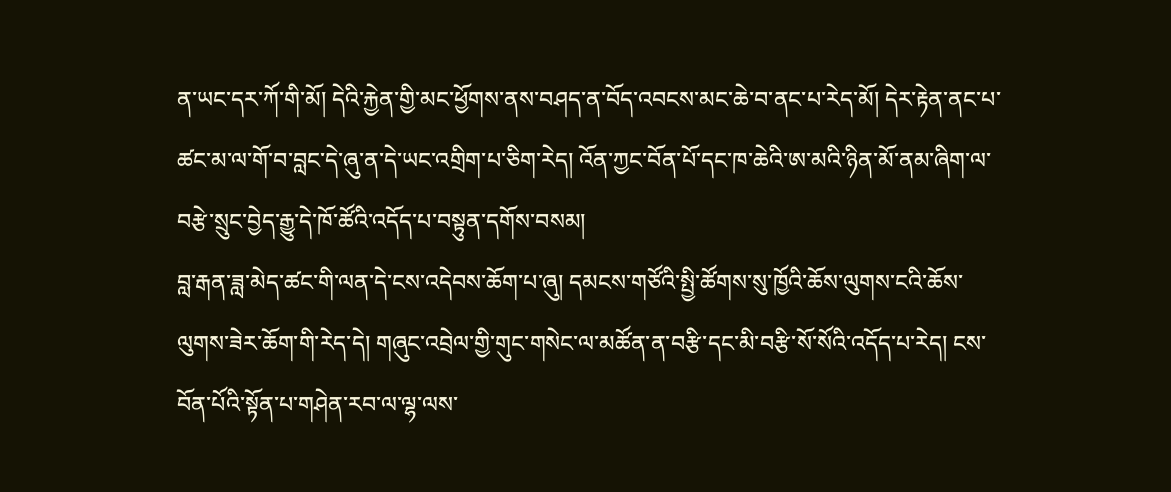ན་ཡང་དར་ཀོ་གི་མོ། དེའི་རྐྱེན་གྱི་མང་ཕྱོགས་ནས་བཤད་ན་བོད་འབངས་མང་ཆེ་བ་ནང་པ་རེད་མོ། དེར་རྟེན་ནང་པ་ཚང་མ་ལ་གོ་བ་བླང་དེ་ཞུ་ན་དེ་ཡང་འགྲིག་པ་ཅིག་རེད། འོན་ཀྱང་བོན་པོ་དང་ཁ་ཆེའི་ཨ་མའི་ཉིན་མོ་ནམ་ཞིག་ལ་བརྩེ་སྲུང་བྱེད་རྒྱུ་དེ་ཁོ་ཚོའི་འདོད་པ་བསྟུན་དགོས་བསམ།
བླ་རྒན་ཟླ་མེད་ཚང་གི་ལན་དེ་ངས་འདེབས་ཆོག་པ་ཞུ། དམངས་གཙོའི་སྤྱི་ཚོགས་སུ་ཁྱོའི་ཆོས་ལུགས་ངའི་ཆོས་ལུགས་ཟེར་ཆོག་གི་རེད་དེ། གཞུང་འབྲེལ་གྱི་གུང་གསེང་ལ་མཚོན་ན་བརྩི་དང་མི་བརྩི་སོ་སོའི་འདོད་པ་རེད། ངས་བོན་པོའི་སྟོན་པ་གཤེན་རབ་ལ་ལྷ་ལས་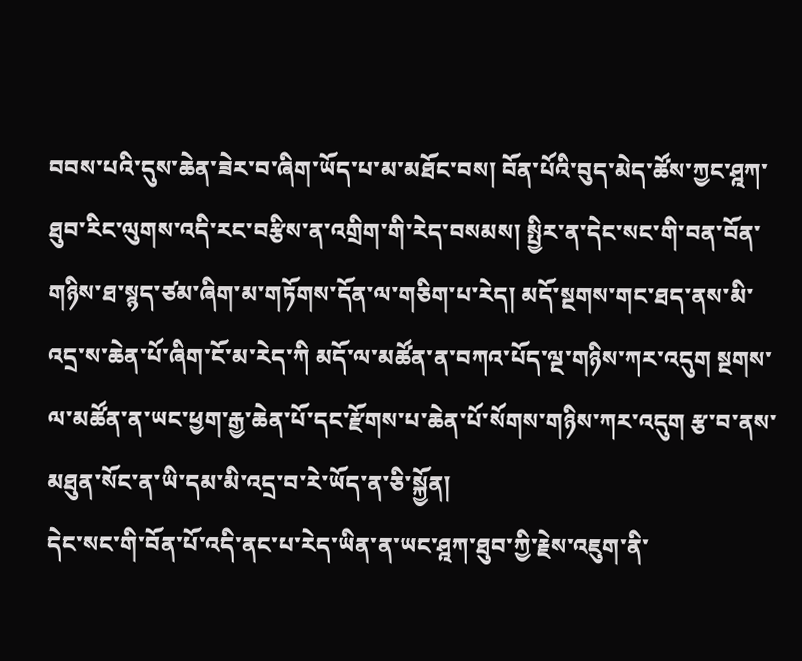བབས་པའི་དུས་ཆེན་ཟེར་བ་ཞིག་ཡོད་པ་མ་མཐོང་བས། བོན་པོའི་བུད་མེད་ཚོས་ཀྱང་ཤྰཀ་ཐུབ་རིང་ལུགས་འདི་རང་བརྩིས་ན་འགྲིག་གི་རེད་བསམས། སྤྱིར་ན་དེང་སང་གི་བན་བོན་གཉིས་ཐ་སྙད་ཙམ་ཞིག་མ་གཏོགས་དོན་ལ་གཅིག་པ་རེད། མདོ་སྔགས་གང་ཐད་ནས་མི་འདྲ་ས་ཆེན་པོ་ཞིག་ངོ་མ་རེད་ཀི མདོ་ལ་མཚོན་ན་བཀའ་པོད་ལྔ་གཉིས་ཀར་འདུག སྔགས་ལ་མཚོན་ན་ཡང་ཕྱག་རྒྱ་ཆེན་པོ་དང་རྫོགས་པ་ཆེན་པོ་སོགས་གཉིས་ཀར་འདུག རྩ་བ་ནས་མཐུན་སོང་ན་ཡི་དམ་མི་འདྲ་བ་རེ་ཡོད་ན་ཅི་སྐྱོན།
དེང་སང་གི་བོན་པོ་འདི་ནང་པ་རེད་ཡིན་ན་ཡང་ཤྰཀ་ཐུབ་ཀྱི་རྗེས་འཇུག་ནི་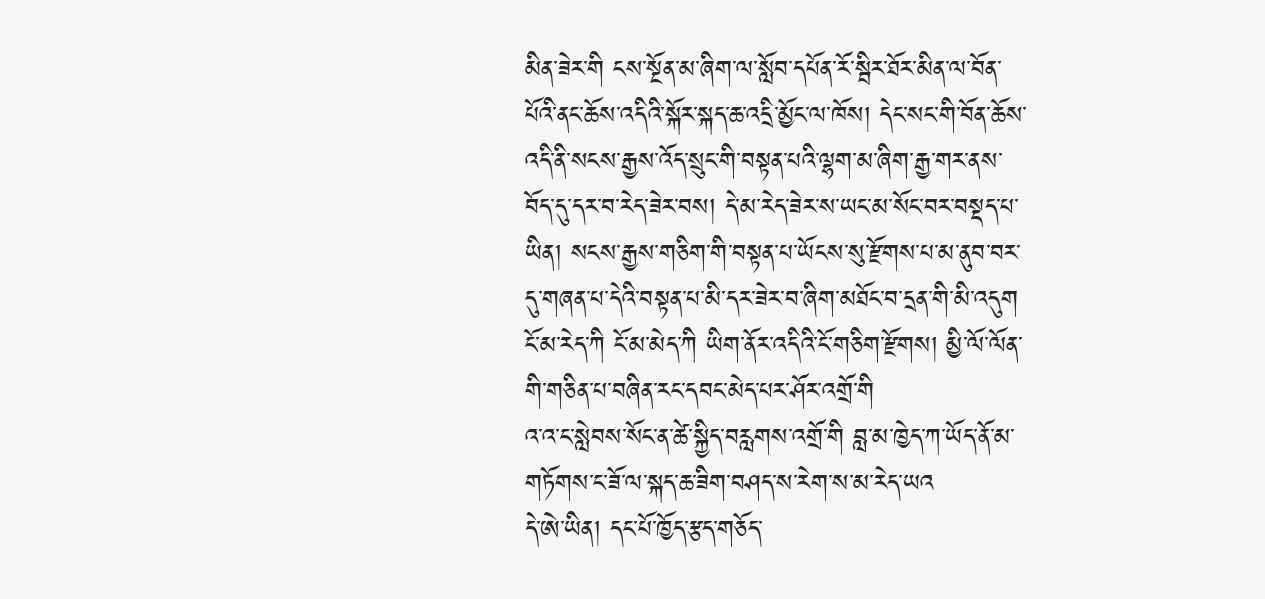མིན་ཟེར་གི ངས་སྔོན་མ་ཞིག་ལ་སློབ་དཔོན་རོ་སྦིར་ཐོར་མིན་ལ་བོན་པོའི་ནང་ཆོས་འདིའི་སྐོར་སྐད་ཆ་འདྲི་མྱོང་ལ་ཁོས། དེང་སང་གི་བོན་ཆོས་འདི་ནི་སངས་རྒྱས་འོད་སྲུང་གི་བསྟན་པའི་ལྷག་མ་ཞིག་རྒྱ་གར་ནས་བོད་དུ་དར་བ་རེད་ཟེར་བས། དེ་མ་རེད་ཟེར་ས་ཡང་མ་སོང་བར་བསྡད་པ་ཡིན། སངས་རྒྱས་གཅིག་གི་བསྟན་པ་ཡོངས་སུ་རྫོགས་པ་མ་ནུབ་བར་དུ་གཞན་པ་དེའི་བསྟན་པ་མི་དར་ཟེར་བ་ཞིག་མཐོང་བ་དྲན་གི་མི་འདུག
ངོ་མ་རེད་ཀི ངོ་མ་མེད་ཀི ཡིག་ནོར་འདིའི་ངོ་གཅིག་རྫོགས། མྱི་ལོ་ལོན་གི་གཅིན་པ་བཞིན་རང་དབང་མེད་པར་ཤོར་འགྲོ་གི
འ་འ་ང་སླེབས་སོང་ན་ཚེ་སྐྱིད་བརླགས་འགྲོ་གི བླ་མ་ཁྱེད་ཀ་ཡོད་ནོ་མ་གཏོགས་ང་ཟོ་ལ་སྐད་ཆ་ཟིག་བཤད་ས་རེག་ས་མ་རེད་ཡའ
དེ་ཨེ་ཡིན། དང་པོ་ཁྱོད་རྩད་གཅོད་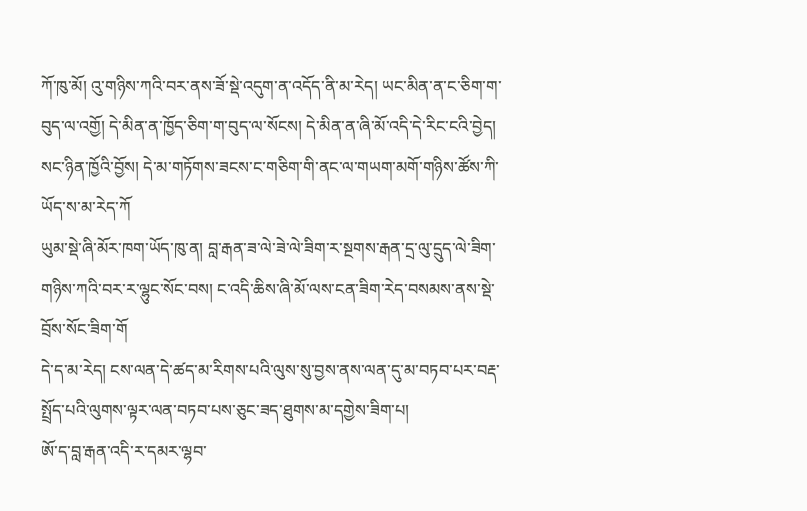ཀོ་ཁུ་མོ། འུ་གཉིས་ཀའི་བར་ནས་ཟོ་སྡེ་འདུག་ན་འདོད་ནི་མ་རེད། ཡང་མིན་ན་ང་ཅིག་ག་བུད་ལ་འགྱོ། དེ་མིན་ན་ཁྱོད་ཅིག་ག་བུད་ལ་སོངས། དེ་མིན་ན་ཞི་མོ་འདི་དེ་རིང་ངའི་བྱེད། སང་ཉིན་ཁྱོའི་བྱོས། དེ་མ་གཏོགས་ཟངས་ང་གཅིག་གི་ནང་ལ་གཡག་མགོ་གཉིས་ཚོས་ཀི་ཡོད་ས་མ་རེད་ཀོ
ཡུམ་སྡེ་ཞི་མོར་ཁག་ཡོད་ཁུ་ན། བླ་རྒན་ཟ་ལེ་ཟེ་ལེ་ཟིག་ར་སྔགས་རྒན་དྲ་ལུ་དྲུད་ལེ་ཟིག་གཉིས་ཀའི་བར་ར་ལྷུང་སོང་བས། ང་འདི་ཆིས་ཞི་མོ་ལས་ངན་ཟིག་རེད་བསམས་ནས་སྡེ་བྲོས་སོང་ཟིག་གོ
དེ་ད་མ་རེད། ངས་ལན་དེ་ཚད་མ་རིགས་པའི་ལུས་སུ་བྱས་ནས་ལན་དུ་མ་བཏབ་པར་བརྡ་སྤྲོད་པའི་ལུགས་ལྟར་ལན་བཏབ་པས་ཅུང་ཟད་ཐུགས་མ་དགྱེས་ཟིག་པ།
ཨོ་ད་བླ་རྒན་འདི་ར་དམར་ལྷབ་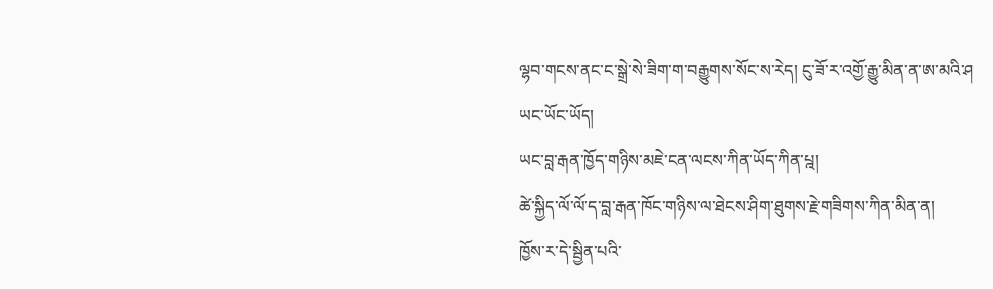ལྷབ་གངས་ནང་ང་སྒྲེ་སེ་ཟིག་ག་བརྒྱུགས་སོང་ས་རེད། ངུ་ཟོ་ར་འགྱོ་རྒྱུ་མིན་ན་ཨ་མའི་ཤ
ཡང་ཡོང་ཡོད།
ཡང་བླ་རྒན་ཁྱོད་གཉིས་མཇེ་ངན་ལངས་ཀིན་ཡོད་ཀིན་པྰ།
ཚེ་སྐྱིད་ལོ་ལོ་ད་བླ་རྒན་ཁོང་གཉིས་ལ་ཐེངས་ཤིག་ཐུགས་རྗེ་གཟིགས་ཀིན་མིན་ན།
ཁྱོས་ར་དེ་སྦྱིན་པའི་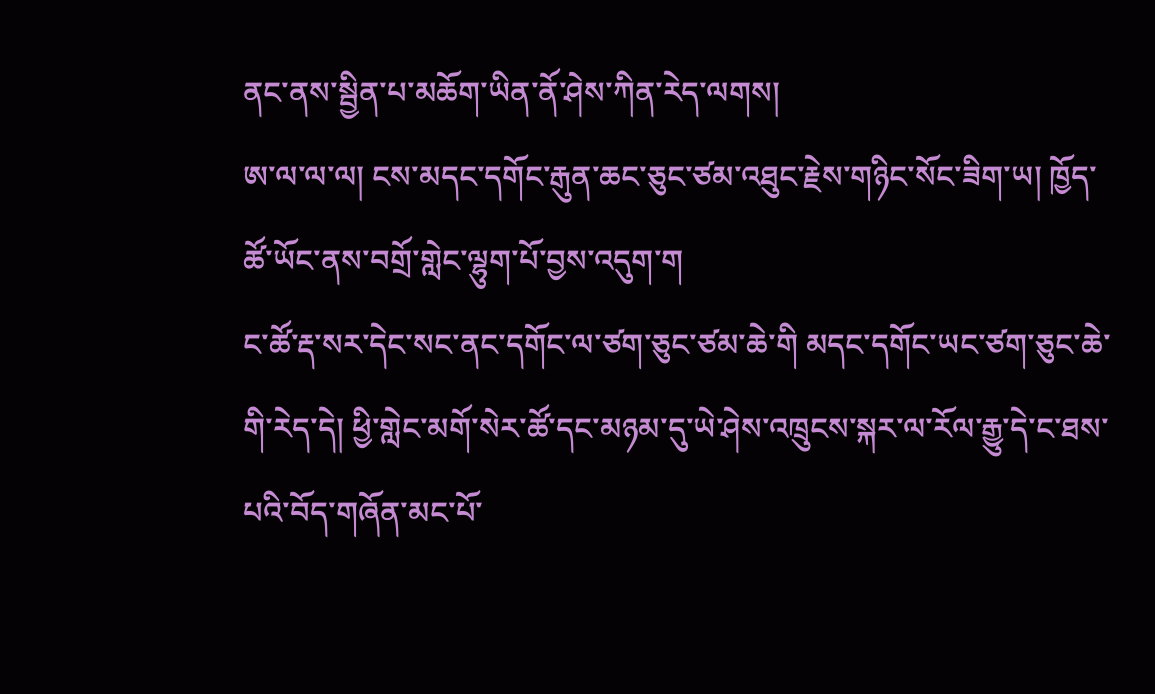ནང་ནས་སྦྱིན་པ་མཆོག་ཡིན་ནོ་ཤེས་ཀིན་རེད་ལགས།
ཨ་ལ་ལ་ལ། ངས་མདང་དགོང་རྒུན་ཆང་ཅུང་ཙམ་འཐུང་རྗེས་གཉིང་སོང་ཟིག་ཡ། ཁྱོད་ཚོ་ཡོང་ནས་བགྲོ་གླེང་ལྷུག་པོ་བྱས་འདུག་ག
ང་ཚོ་རྡ་སར་དེང་སང་ནང་དགོང་ལ་ཙག་ཅུང་ཙམ་ཆེ་གི མདང་དགོང་ཡང་ཙག་ཅུང་ཆེ་གི་རེད་དེ། ཕྱི་གླེང་མགོ་སེར་ཚོ་དང་མཉམ་དུ་ཡེ་ཤེས་འཁྲུངས་སྐར་ལ་རོལ་རྒྱུ་དེ་ང་ཐས་པའི་བོད་གཞོན་མང་པོ་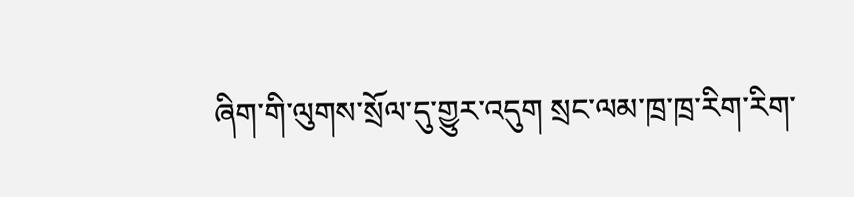ཞིག་གི་ལུགས་སྲོལ་དུ་གྱུར་འདུག སྲང་ལམ་ཁྲ་ཁྲ་རིག་རིག་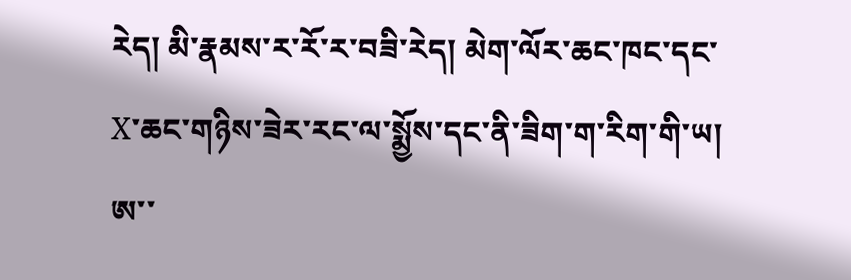རེད། མི་རྣམས་ར་རོ་ར་བཟི་རེད། མེག་ལོར་ཆང་ཁང་དང་X་ཆང་གཉིས་ཟེར་རང་ལ་སྨྱོས་དང་ནི་ཟིག་ག་རིག་གི་ཡ།
ཨ་་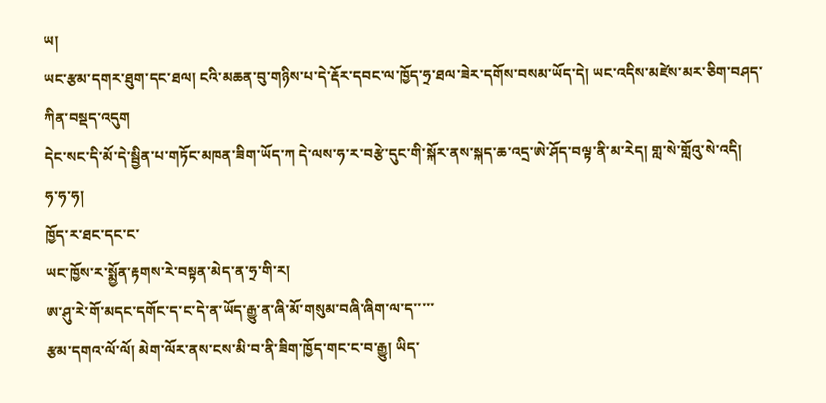ཡ།
ཡང་རྩམ་དགར་ཐུག་དང་ཐལ། ངའི་མཆན་བུ་གཉིས་པ་དེ་རྡོར་དབང་ལ་ཁྱོད་ཧྲ་ཐལ་ཟེར་དགོས་བསམ་ཡོད་དེ། ཡང་འདིས་མཛེས་མར་ཅིག་བཤད་ཀིན་བསྡད་འདུག
དེང་སང་དི་མོ་དེ་སྦྱིན་པ་གཏོང་མཁན་ཟིག་ཡོད་ཀ དེ་ལས་ཧ་ར་བརྩེ་དུང་གི་སྐོར་ནས་སྐད་ཆ་འདྲ་ཨེ་ཤོད་བལྟ་ནི་མ་རེད། གླ་སེ་གློའུ་སེ་འདི།
ཧ་ཧ་ཧ།
ཁྱོད་ར་ཐང་དང་ང་
ཡང་ཁྱོས་ར་སྨྱོན་རྟགས་རེ་བསྟན་མེད་ན་ཧྲ་གི་ར།
ཨ་ཤུ་རེ་གོ་མདང་དགོང་ད་ང་དེ་ན་ཡོད་རྒྱུ་ན་ཞི་མོ་གསུམ་བཞི་ཞིག་ལ་ད་་་་་
རྩམ་དགའ་ལོ་ལོ། མེག་ལོར་ནས་ངས་མི་བ་ནི་ཟིག་ཁྱོད་གང་ང་བ་རྒྱུ། ཡིད་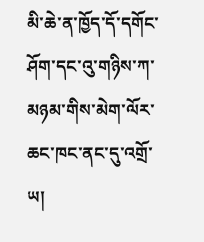མི་ཆེ་ན་ཁྱོད་དོ་དགོང་ཤོག་དང་འུ་གཉིས་ཀ་མཉམ་གིས་མེག་ལོར་ཆང་ཁང་ནང་དུ་འགྲོ་ཡ།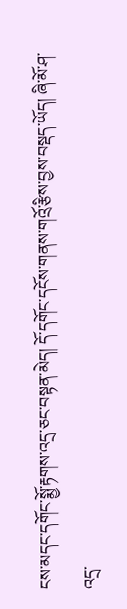ངས་མདང་དགོང་སྨྱོ་རྟགས་འདྲ་ཅང་བསྟན་མེད། དོ་དགོང་དངོས་གནས་གའྲོ་རྩིས་བྱས་བསྡད་ཡོད། ཞི་མོ་ཤ་འདྲ་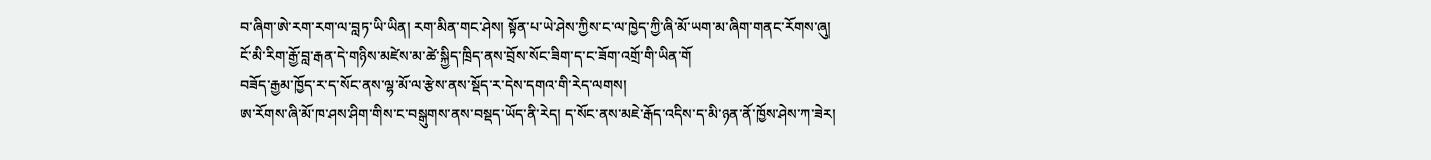བ་ཞིག་ཨེ་རག་རག་ལ་བླཏ་ཡི་ཡིན། རག་མིན་གང་ཤེས། སྟོན་པ་ཡེ་ཤེས་ཀྱིས་ང་ལ་ཁྱེད་ཀྱི་ཞི་མོ་ཡག་མ་ཞིག་གནང་རོགས་ཞུ།
ངོ་མི་རིག་རྒྱོ་བླ་རྒན་དེ་གཉིས་མཛེས་མ་ཚེ་སྐྱིད་ཁྲིད་ནས་བྲོས་སོང་ཟིག་ད་ང་ཟོག་འགྲོ་གི་ཡིན་གོ
བཟོད་རྒྱམ་ཁྱོད་ར་ད་སོང་ནས་ལྷ་མོ་ལ་རྩེས་ནས་སྡོད་ར་དེས་དགའ་གི་རེད་ལགས།
ཨ་རོགས་ཞི་མོ་ཁ་ཤས་ཤིག་གིས་ང་བསྒུགས་ནས་བསྡད་ཡོད་ནི་རེད། ད་སོང་ནས་མཇེ་རྒོད་འདིས་ད་མི་ཉན་ནོ་ཁྱོས་ཤེས་ཀ་ཟེར།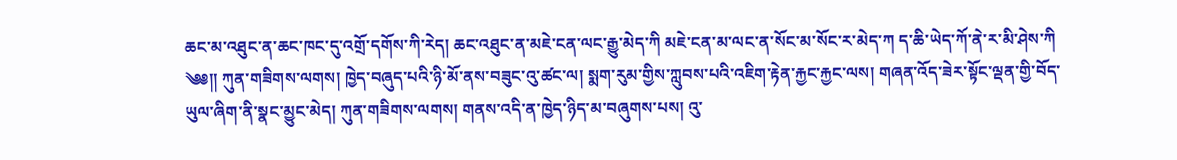ཆང་མ་འཐུང་ན་ཆང་ཁང་དུ་འགྲོ་དགོས་ཀི་རེད། ཆང་འཐུང་ན་མཇེ་ངན་ལང་རྒྱུ་མེད་ཀི མཇེ་ངན་མ་ལང་ན་སོང་མ་སོང་ར་མེད་ཀ ད་ཆི་ཡེད་ཀོ་ནེ་ར་མི་ཤེས་ཀི
༄༅།། ཀུན་གཟིགས་ལགས། ཁྱེད་བཞུད་པའི་ཉི་མོ་ནས་བཟུང་འུ་ཚང་ལ། སྨག་རུམ་གྱིས་ཀླུབས་པའི་འཇིག་རྟེན་རྐྱང་རྐྱང་ལས། གཞན་འོད་ཟེར་སྟོང་ལྡན་གྱི་བོད་ཡུལ་ཞིག་ནི་སྣང་མྱུང་མེད། ཀུན་གཟིགས་ལགས། གནས་འདི་ན་ཁྱེད་ཉིད་མ་བཞུགས་པས། འུ་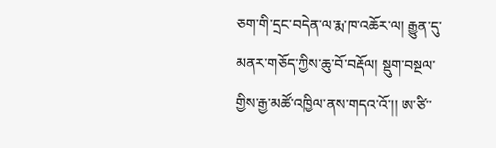ཅག་གི་དྲང་བདེན་ལ་རྨ་ཁ་འཆོར་ལ། རྒྱུན་དུ་མནར་གཅོད་ཀྱིས་ཆུ་བོ་བརྡོལ། སྡུག་བསྔལ་གྱིས་རྒྱ་མཚོ་འཁྱིལ་ནས་གདའ་འོ་།། ཨ་ཙི་་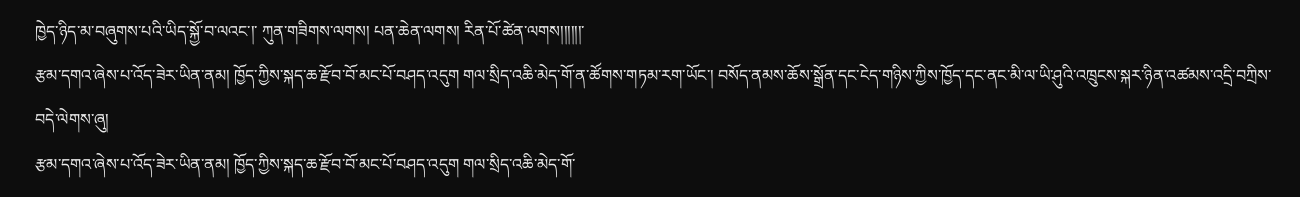ཁྱེད་ཉིད་མ་བཞུགས་པའི་ཡིད་སྐྱོ་བ་ལའང་།་ ཀུན་གཟིགས་ལགས། པན་ཆེན་ལགས། རིན་པོ་ཚེན་ལགས།།།།།།་
རྩམ་དགའ་ཞེས་པ་འོད་ཟེར་ཡིན་ནམ། ཁྱོད་ཀྱིས་སྐད་ཆ་རྫོབ་བོ་མང་པོ་བཤད་འདུག གལ་སྲིད་འཆི་མེད་གོ་ན་ཚོགས་གཏམ་རག་ཡོང་། བསོད་ནམས་ཆོས་སྒྲོན་དང་ངེད་གཉིས་ཀྱིས་ཁྱོད་དང་ནང་མི་ལ་ཡི་ཤུའི་འཁྲུངས་སྐར་ཉིན་འཚམས་འདྲི་བཀྲིས་བདེ་ལེགས་ཞུ།
རྩམ་དགའ་ཞེས་པ་འོད་ཟེར་ཡིན་ནམ། ཁྱོད་ཀྱིས་སྐད་ཆ་རྫོབ་བོ་མང་པོ་བཤད་འདུག གལ་སྲིད་འཆི་མེད་གོ་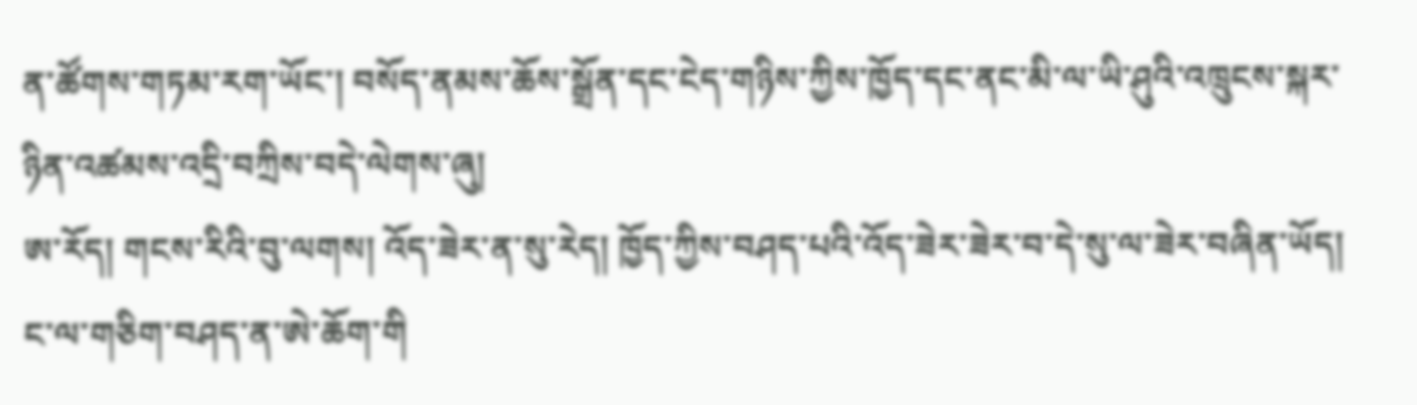ན་ཚོགས་གཏམ་རག་ཡོང་། བསོད་ནམས་ཆོས་སྒྲོན་དང་ངེད་གཉིས་ཀྱིས་ཁྱོད་དང་ནང་མི་ལ་ཡི་ཤུའི་འཁྲུངས་སྐར་ཉིན་འཚམས་འདྲི་བཀྲིས་བདེ་ལེགས་ཞུ།
ཨ་རོད། གངས་རིའི་བུ་ལགས། འོད་ཟེར་ན་སུ་རེད། ཁྱོད་ཀྱིས་བཤད་པའི་འོད་ཟེར་ཟེར་བ་དེ་སུ་ལ་ཟེར་བཞིན་ཡོད། ང་ལ་གཅིག་བཤད་ན་ཨེ་ཆོག་གི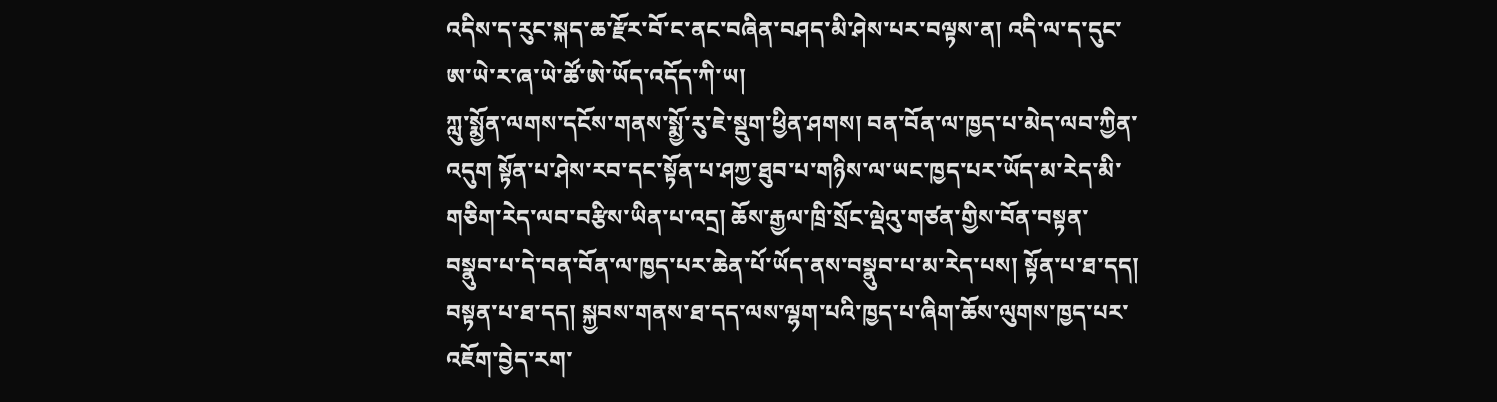འདིས་ད་རུང་སྐད་ཆ་རྫོར་བོ་ང་ནང་བཞིན་བཤད་མི་ཤེས་པར་བལྟས་ན། འདི་ལ་ད་དུང་ཨ་ཡེ་ར་ཞ་ཡེ་ཚོ་ཨེ་ཡོད་འདོད་ཀི་ཡ།
ཀླུ་སྨྱོན་ལགས་དངོས་གནས་སྨྱོ་རུ་ཇེ་སྡུག་ཕྱིན་ཤགས། བན་བོན་ལ་ཁྱད་པ་མེད་ལབ་ཀྱིན་འདུག སྟོན་པ་ཤེས་རབ་དང་སྟོན་པ་ཤཀྱ་ཐུབ་པ་གཉིས་ལ་ཡང་ཁྱད་པར་ཡོད་མ་རེད་མི་གཅིག་རེད་ལབ་བརྩིས་ཡིན་པ་འདྲ། ཆོས་རྒྱལ་ཁྲི་སྲོང་ལྡེའུ་གཙན་གྱིས་བོན་བསྟན་བསྣུབ་པ་དེ་བན་བོན་ལ་ཁྱད་པར་ཆེན་པོ་ཡོད་ནས་བསྣུབ་པ་མ་རེད་པས། སྟོན་པ་ཐ་དད། བསྟན་པ་ཐ་དད། སྐྱབས་གནས་ཐ་དད་ལས་ལྷག་པའི་ཁྱད་པ་ཞིག་ཆོས་ལུགས་ཁྱད་པར་འཇོག་བྱེད་རག་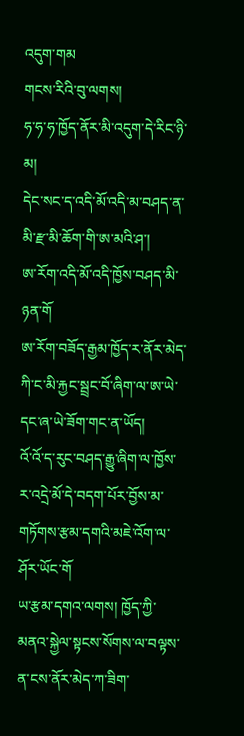འདུག་གམ
གངས་རིའི་བུ་ལགས།
ཧ་ཧ་ཧ་ཁྱོད་ནོར་མི་འདུག་དེ་རིང་ཉི་མ།
དེང་སང་ད་འདི་མོ་འདི་མ་བཤད་ན་མི་རྫ་མི་ཆོག་གི་ཨ་མའི་ཤ་།
ཨ་རོག་འདི་མོ་འདི་ཁྱོས་བཤད་མི་ཉན་གོ
ཨ་རོག་བཟོད་རྒྱམ་ཁྱོད་ར་ནོར་མེད་ཀི་ང་མི་རྐྱང་སྦྲང་བོ་ཞིག་ལ་ཨ་ཡེ་དང་ཞ་ཡེ་ཟོག་གང་ན་ཡོད།
འོ་འོ་ད་རུང་བཤད་རྒྱུ་ཞིག་ལ་ཁྱོས་ར་འདྲེ་མོ་དེ་བདག་པོར་བྱོས་མ་གཏོགས་རྩམ་དགའི་མཇེ་འོག་ལ་ཤོར་ཡོང་གོ
ཡ་རྩམ་དགའ་ལགས། ཁྱོད་ཀྱི་མནའ་སྐྱེལ་སྟངས་སོགས་ལ་བལྟས་ན་ངས་ནོར་མེད་ཀ་ཟིག་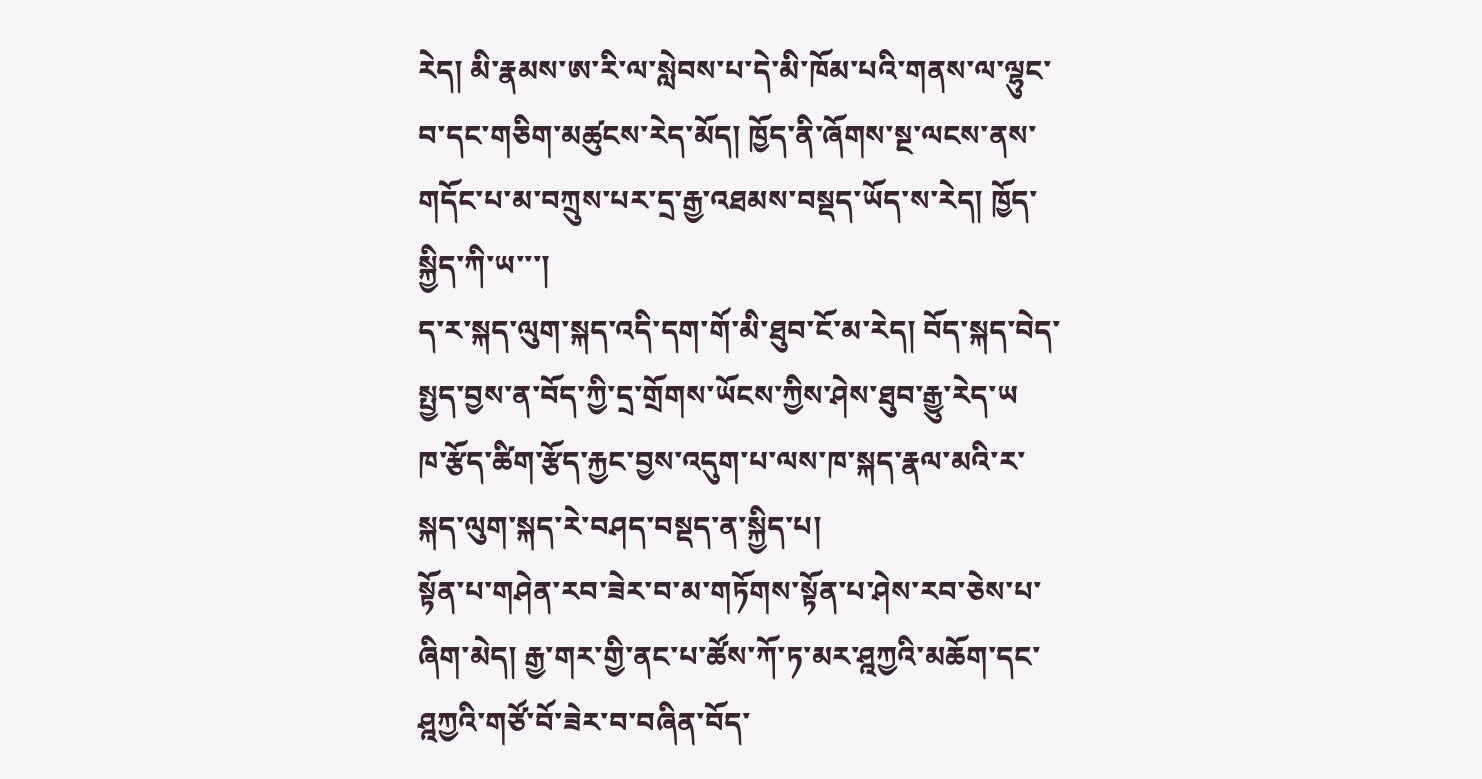རེད། མི་རྣམས་ཨ་རི་ལ་སླེབས་པ་དེ་མི་ཁོམ་པའི་གནས་ལ་ལྷུང་བ་དང་གཅིག་མཚུངས་རེད་མོད། ཁྱོད་ནི་ཞོགས་སྔ་ལངས་ནས་གདོང་པ་མ་བཀྲུས་པར་དྲ་རྒྱ་འཐམས་བསྡད་ཡོད་ས་རེད། ཁྱོད་སྐྱིད་ཀི་ཡ་་་།
ད་ར་སྐད་ལུག་སྐད་འདི་དག་གོ་མི་ཐུབ་ངོ་མ་རེད། བོད་སྐད་བེད་སྤྱད་བྱས་ན་བོད་ཀྱི་དྲ་གྲོགས་ཡོངས་ཀྱིས་ཤེས་ཐུབ་རྒྱུ་རེད་ཡ
ཁ་རྩོད་ཚིག་རྩོད་རྐྱང་བྱས་འདུག་པ་ལས་ཁ་སྐད་རྣལ་མའི་ར་སྐད་ལུག་སྐད་རེ་བཤད་བསྡད་ན་སྐྱིད་པ།
སྟོན་པ་གཤེན་རབ་ཟེར་བ་མ་གཏོགས་སྟོན་པ་ཤེས་རབ་ཅེས་པ་ཞིག་མེད། རྒྱ་གར་གྱི་ནང་པ་ཚོས་ཀོ་ཏ་མར་ཤྰཀྱའི་མཆོག་དང་ཤྰཀྱའི་གཙོ་བོ་ཟེར་བ་བཞིན་བོད་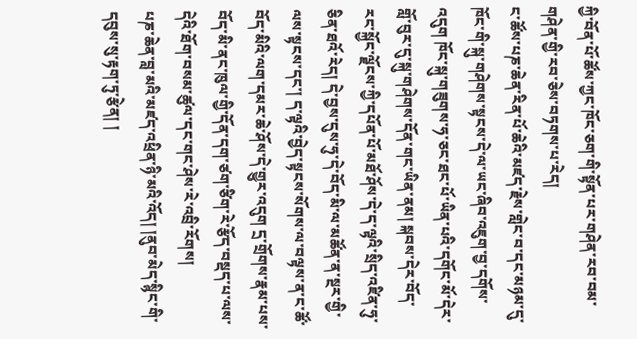ཀྱི་བོན་པོ་ཚོས་ཀྱང་ཁོང་ཅག་གི་སྟོན་པར་གཤེན་རབ་བམ་གཤེན་གྱི་རབ་ཅེས་བཏགས་པ་རེད།
ང་ཚོས་པཎ་ཆེན་རིན་པོ་ཆེའི་མཛད་རྗེས་གླེང་བ་དང་མཉམ་དུ་ཁོང་གི་སྐུ་གཤེགས་སྟངས་དེ་ལ་ཡང་ཞིབ་འཇུག་བྱ་དགོས་འདུག ཁོང་སྐུ་གཟུགས་ཧ་ཅང་ཐང་པོ་ཡིན་པའི་དགོང་མོ་དེར་གློ་བུར་དུ་སྐུ་གཤེགས་དོན་གང་ཡིན་ནམ། སྐབས་དེར་བོད་རང་སྐྱོང་ལྗོངས་ཀྱི་དཔོན་པོ་མཐོ་ཤོས་དེ་ད་ལྟའི་སྲིད་འཛིན་ཧུ་ཅིན་ཐའོ་རེད། དེ་བྱས་དུས་ཧུ་དེ་བོད་མི་ལ་མཚོན་ན་སྔར་གྱི་ལས་སྟངས་དང་། ད་ལྟའི་བྱེད་སྟངས་སོགས་ལ་བལྟས་ན་ང་ཚོ་བོད་མིའི་ལག་དམར་ཆེ་ཤོས་དེ་གྱུར་འདུག དྲ་གྲོགས་རྣམ་པས་བོད་མི་ནང་ཁུལ་གྱི་དོན་དག་ཙག་ཙིག་རེ་རྩོད་བསྡད་པ་ལས་དེའི་ཐོག་བསམ་ཚུལ་དང་གང་ཤེས་རེ་འབྲི་རོགས།
པཎ་ཆེན་བླ་མའི་མཛད་འཕྲིན་ཉི་མའི་འོད། །ནུབ་མེད་སྙིང་གི་དབུས་སུ་རྟག་ཏུ་རྩེན། །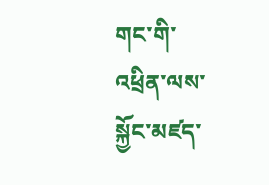གང་གི་འཕྲིན་ལས་སྐྱོང་མཛད་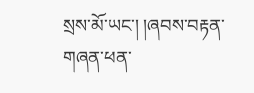སྲས་མོ་ཡང་། །ཞབས་བརྟན་གཞན་ཕན་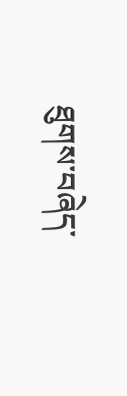ཐུགས་བཞེད་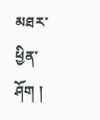མཐར་ཕྱིན་ཤོག །